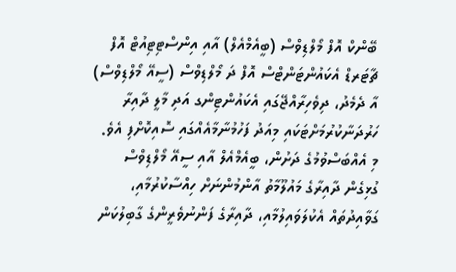ބޭންކް އޮފް މޯލްޑިވްސް (ބީއެމްއެލް) އާއި އިންސްޓިޓިއުޓް އޮފް ޗާޓަރޑް އެކައުންޓަންޓްސް އޮފް ދަ މޯލްޑިވްސް (ސީއޭ މޯލްޑިވްސް) އާ ދެމެދު، ދިވެހިރާއްޖޭގައި އެކައުންޓިންގ އަދި މާލީ ދާއިރާ ހަރުދަނާކުރުމަށްޓަކައި މިއަދު ފަހުމުނާމާއެއްގައި ސޮއިކޮށްފި އެވެ.
މި އެއްބަސްވުމުގެ ދަށުން، ބީއެމްއެލް އާއި ސީއޭ މޯލްޑިވްސް ގުޅިގެން ދާއިރާގެ މައުލޫމާތު އާންމުންނަށް ހިއްސާކުރުމާއި، ގަވާއިދުތައް އެކުލަވައިލުމާއި، ދާއިރާގެ ފަންނުވެރީންގެ ގާބިލުކަން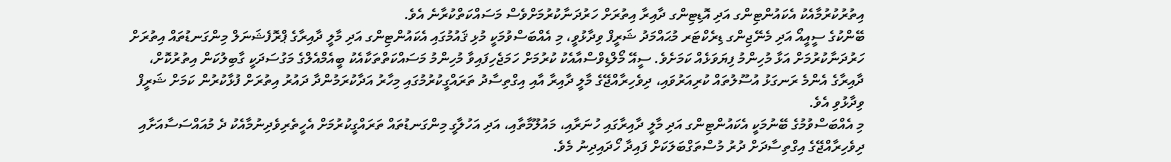އިތުރުކުރުމާއެކު އެކައުންޓިންގ އަދި އޮޑިޓިންގ ދާއިރާ އިތުރަށް ހަރުދަނާކުރުމަށްވެސް މަސައްކަތްކުރާނެ އެވެ.
ބޭންކުގެ ސީއީއޯ އަދި މެނޭޖިންގ ޑިރެކްޓަރ މުޙައްމަދު ޝަރީފް ވިދާޅުވީ، މި އެއްބަސްވުމަކީ މުޅި ޤައުމުގައި އެކައުންޓިންގ އަދި މާލީ ދާއިރާގެ ޕްރޮފެޝަނަލް މިންގަނޑުތައް އިތުރަށް ހަރުދަނާކުރުމަށް އަޅާ މުހިންމު ފިޔަވަޅެއް ކަމަށެވެ. ސީއޭ މޯލްޑިވްސްއާއެކު ކުރުމަށް ހަމަޖެހިފައިވާ މުހިންމު މަސައްކަތްތަކާއެކު ބީއެމްއެލްގެ މަގުސަދަކީ ގާބިލުކަން އިތުރުކޮށް، ދާއިރާގެ އެންމެ ރަނގަޅު އުސޫލުތައް ކުރިއަރުވައި، ދިވެހިރާއްޖޭގެ މާލީ ދާއިރާ އާއި އިގްތިސާދު ތަރައްގީކުރުމުގައި މިހާރު އަދާކުރަމުންދާ ދައުރު އިތުރަށް ފުޅާކުރުން ކަމަށް ޝަރީފް ވިދާޅުވި އެވެ.
މި އެއްބަސްވުމުގެ ބޭނުމަކީ އެކައުންޓިންގ އަދި މާލީ ދާއިރާގައި ހުނަރާއި، މައުލޫމާތާއި، އަދި އަހުލާގީ މިންގަނޑުތައް ތަރައްގީކުރުމަށް އެހީތެރިވެދިނުމާއެކު ދެ މުއައްސަސާއަށާއި ދިވެހިރާއްޖޭގެ އިގްތިސާދަށް ދުރު މުސްތަގްބަލަކަށް ފައިދާ ހޯދައިދިނު މެވެ.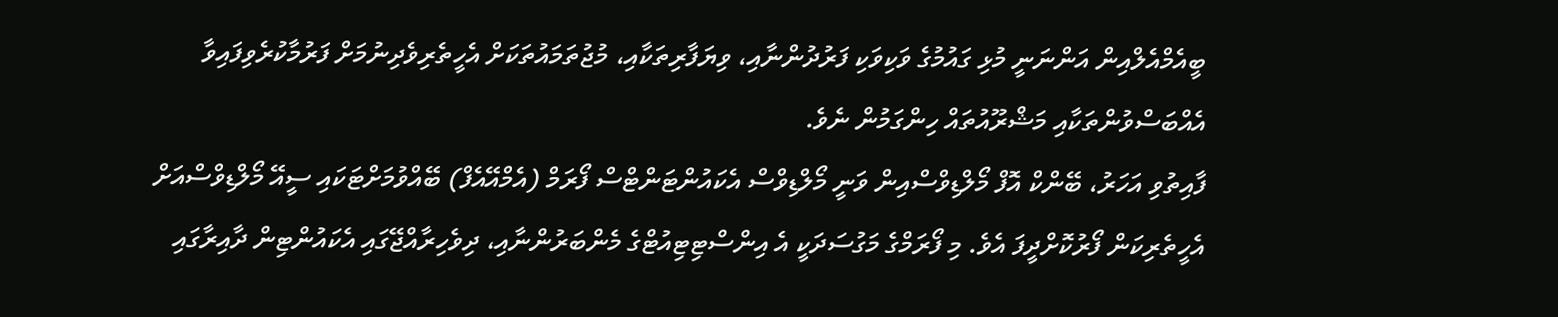ބީއެމްއެލްއިން އަންނަނީ މުޅި ގައުމުގެ ވަކިވަކި ފަރުދުންނާއި، ވިޔަފާރިތަކާއި، މުޖުތަމައުތަކަށް އެހީތެރިވެދިނުމަށް ފަރުމާކުރެވިފައިވާ އެއްބަސްވުންތަކާއި މަޝްރޫއުތައް ހިންގަމުން ނެވެ.
ފާއިތުވި އަހަރު، ބޭންކް އޮފް މޯލްޑިވްސްއިން ވަނީ މޯލްޑިވްސް އެކައުންޓަންޓްސް ފޯރަމް (އެމްއޭއެފް) ބޭއްވުމަށްޓަކައި ސީއޭ މޯލްޑިވްސްއަށް އެހީތެރިކަން ފޯރުކޮށްދީފަ އެވެ. މި ފޯރަމްގެ މަގުސަދަކީ އެ އިންސްޓިޓިއުޓްގެ މެންބަރުންނާއި، ދިވެހިރާއްޖޭގައި އެކައުންޓިން ދާއިރާގައި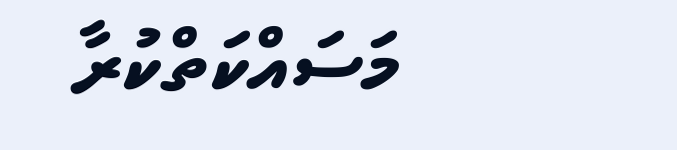މަސައްކަތްކުރާ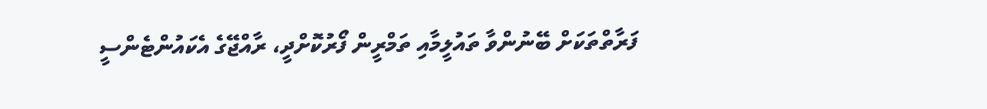ފަރާތްތަކަށް ބޭނުންވާ ތައުލީމާއި ތަމްރީން ފޯރުކޮށްދީ، ރާއްޖޭގެ އެކައުންޓެންސީ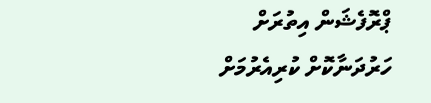ޕްރޮފެޝަން އިތުރަށް ހަރުދަނާކޮށް ކުރިއެރުމަށް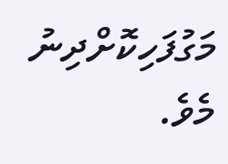މަގުފަހިކޮށްދިނު މެވެ.